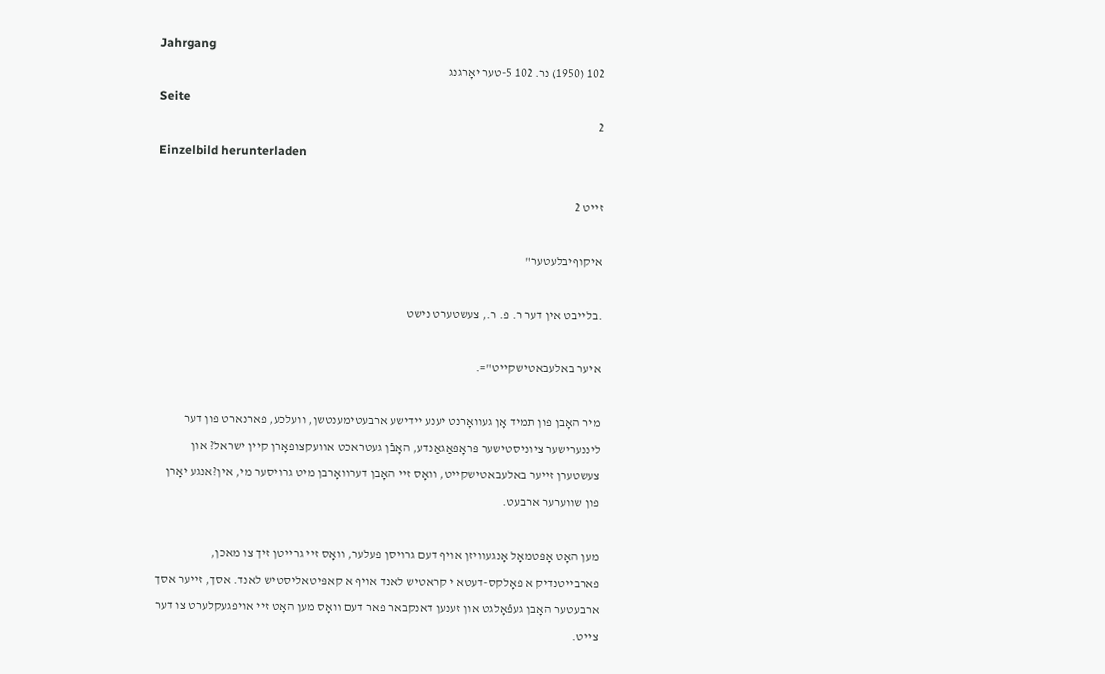Jahrgang
102 (1950) נר. 102 5-טער יאָרגנג
Seite
2
Einzelbild herunterladen

זייט 2

איקוףיבלעטער"

.בלייבט אין דער ר. פ. ר., צעשטערט נישט

איער באלעבאטישקייט"=.

מיר האָבן פון תמיד אָן געוואָרנט יענע יידישע ארבעטימענטשן, וועלכע, פארנארט פון דער ליננערישער ציוניסטישער פּראָפּאַגאַנדע, האָבֿן געטראכט אװעקצופאָרן קיין ישראל? און צעשטערן זייער באלעבאטישקייט, װאָס זיי האָבן דערװאָרבן מיט גרויסער מי, אין?אנגע יאָרן פון שווערער ארבעט.

מען האָט אָפּטמאָל אָנגעוויזן אויף דעם גרויסן פעלער, װאָס זיי גרייטן זיך צו מאכן, פארבייטנדיק א פאָלקס-דעטא י קראטיש לאנד אויף א קאפּיטאליסטיש לאנד. אסך, זייער אסך ארבעטער האָבן געפֿאָלגט און זענען דאנקבאר פאר דעם װאָס מען האָט זיי אויפגעקלערט צו דער צייט.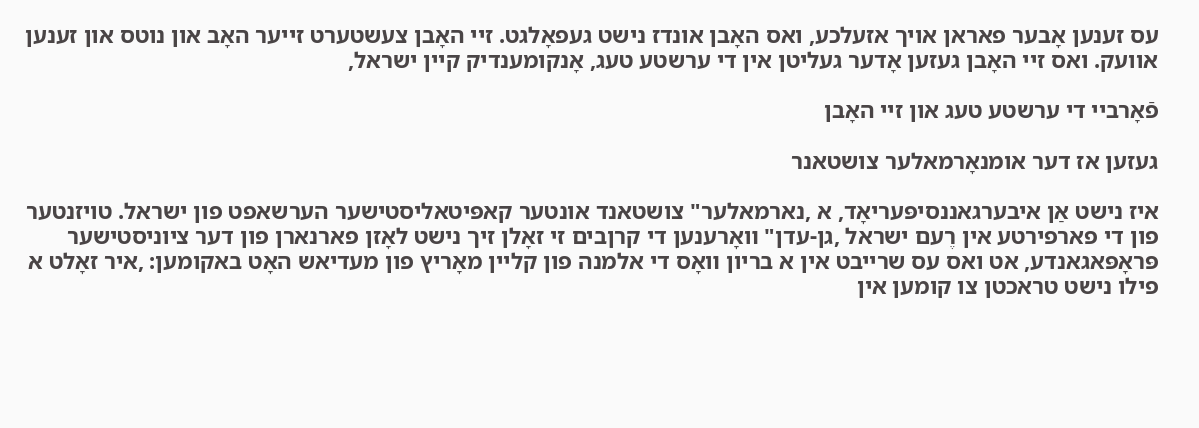עס זענען אָבער פאראן אויך אזעלכע, ואס האָבן אונדז נישט געפאָלגט. זיי האָבן צעשטערט זייער האָב און נוטס און זענען אוועק. ואס זיי האָבן געזען אָדער געליטן אין די ערשטע טעג, אָנקומענדיק קיין ישראל,

פֿאָרביי די ערשטע טעג און זיי האָבן

געזען אז דער אומנאָרמאלער צושטאנר

איז נישט אַן איבערגאננסיפּעריאָד, א ,נארמאלער" צושטאנד אונטער קאפּיטאליסטישער הערשאפט פון ישראל. טויזנטער פון די פארפירטע אין רֶעם ישראל ,גן-עדן" װאָרענען די קרןבים זי זאָלן זיך נישט לאָזן פארנארן פון דער ציוניסטישער פּראָפּאגאנדע, אט ואס עס שרייבט אין א בריון װאָס די אלמנה פון קליין מאָריץ פון מעדיאש האָט באקומען: ,איר זאָלט א פילו נישט טראכטן צו קומען אין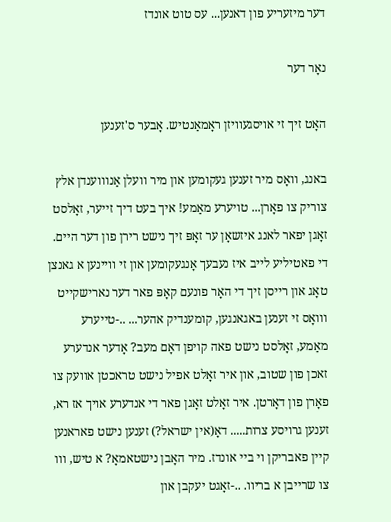דער מיזעריע פון דאנען... עס טוט אונדז

נאָר דער

האָט זיך זי אויסגעוויזן ראָמאַנטיש. אָבער ס'זענען

באנג, װאָס מיר זענען געקומען און מיר וועלן אַנװוענדן אלץ צוריק צו פאָרן... טויערע מאַמע! איך בעט דיך זייער, זאָלסט זאָגן יפאר לאנג איזשאָן ער זאָפּ זיך נישט רירן פון דער היים. די פאטיליע לייב איז נעבעך אָנגעקומען און זי וויינען א גאנצן טאָג און רייסן זיך די האָר פונעם קאָפּ פאר דער נארישקייט װואָס זי זענען באגאנגען, קומענדיק אהער... ..-טייערע מאַמע, זאָלסט נישט פאה קויפן דאָם מעב? אָדער אנדערע זאכן פון שטוב, און איר זאָלט אפיל נישט טראכטן אוועק צו פאָרן פון דאָרטן. איר זאָלט זאָגן פאר די אנדערע אויך אז רא, זענען גרויסע צרות..... דאָ(אין ישראל?) זענען נישט פאראנען קיין פאבריקן וי ביי אונדז. מיר האָבן נישטאמאָ? א טיש, ווו צו שרייבן א בריוו. ..-זאָגט יעקבן און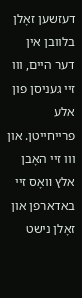דעזשען זאָלן בלוובן אין דער היים, ווו זיי געניסן פון אלע פרייחייטן. און ווו זיי האָבן אלץ װאָס זיי באדארפן און זאָלן נישט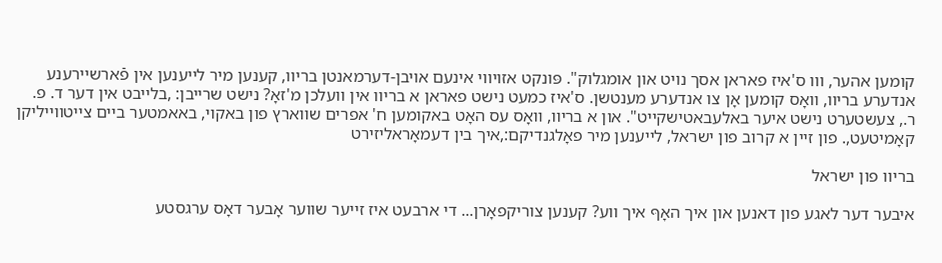קומען אהער, ווו ס'איז פאראן אסך נויט און אומגלוק". פּונקט אזויווי אינעם אויבן-דערמאנטן בריוו, קענען מיר לייענען אין פֿארשיירענע אנדערע בריוו, װאָס קומען אָן צו אנדערע מענטשן. ס'איז כמעט נישט פאראן א בריוו אין וועלכן מ'זאָ? נישט שרייבן: ,בלייבט אין דער ד. פ. ר., צעשטערט נישט איער באלעבאטישקייט". און א בריוו, װאָס עס האָט באקומען ח' אפרים שווארץ פון באקוי, באאמטער ביים צייטווייליקן קאָמיטעט,. פון זיין א קרוב פון ישראל, לייענען מיר פאָלגנדיקם:,איך בין דעמאָראליזירט

בריוו פון ישראל

איבער דער לאגע פון דאנען און איך האָףּ איך ווע? קענען צוריקפאָרן... די ארבעט איז זייער שווער אָבער דאָס ערגסטע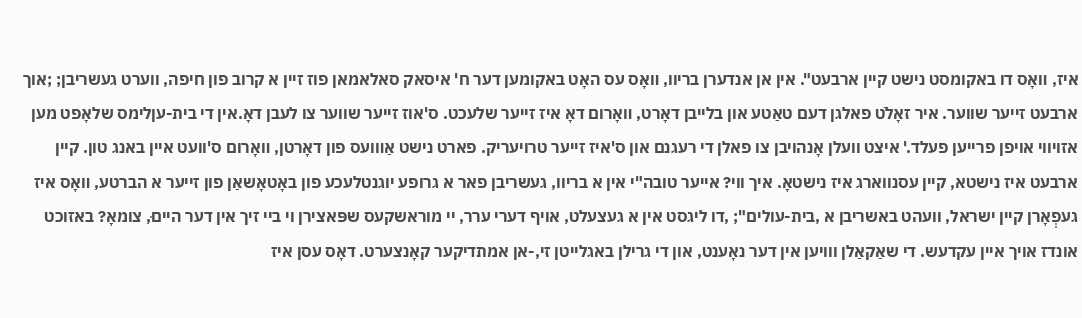איז, װאָס דו באקומסט נישט קיין ארבעט". אין אן אנדערן בריוו, װאָס עס האָט באקומען דער ח' איסאק סאלאמאן פוז זיין א קרוב פון חיפה, ווערט געשריבן; ;אוך ארבעט זייער שווער. איר זאָלֿט פאלגן דעם טאַטע און בלייבן דאָרט, װאָרום דאָ איז זייער שלעכט. ס'אוז זייער שווער צו לעבן דאָ.אין די בית-עןלימס שלאָפט מען אזויווי אויפן פרייען פעלד.' איצט וועלן אָנהויבן צו פאלן די רעגנם און ס'איז זייער טרויעריק. פארט נישט אַװועס פון דאָרטן, װאָרום ס'וועט איין באנג טון. קיין ארבעט איז נישטא, קיין עסנווארג איז נישטאָ. איך ווי? אייער טובה"י אין א בריוו, געשריבן פאר א גרופע יוגנטלעכע פון באָטאָשאַן פון זייער א הברטע, װאָס איז געפְאָרן קיין ישראל, וועהט באשריבן א ,בית-עולים"; ,דו ליגסט אין א געצעלט, אויף דערי ערר, יי מוראשקעס שפּאצירן וי ביי זיך אין דער הייםּ, צומאָ? באזוכט אונדז אויך איין עקדעש. די שאַקאַלן ווויען אין דער נאָענט, און די גרילן באגלייטן זי,-אן אמתדיקער קאָנצערט. דאָס עסן איז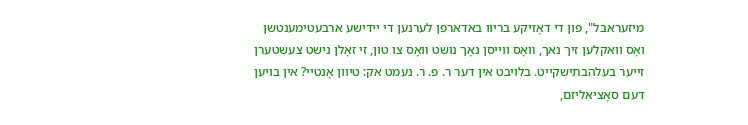מיזעראבל", פון די דאָזיקע בריוו באדארפן לערנען די יידישע ארבעטימענטשן ואָס וואקלען זיך נאך, װאָס ווייסן נאָך נושט װאָס צו טון, זי זאָלן נישט צעשטערן זייער בעלהבתישקייט. בלויבט אין דער ר. פ. ר. נעמט אק: טיוון אָנטיי? אין בויען דעם סאָציאליזם,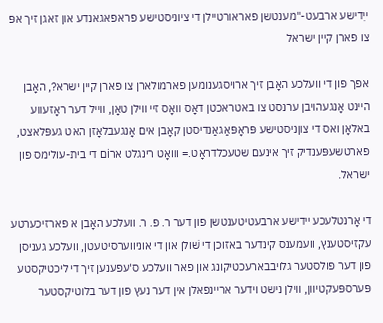ייִדישע ארבעט-"מענטשן פאראורטיילן די ציוניסטישע פראפאגאנדע און זאגן זיך אפּ צו פארן קיין ישראל

אפך פון די וועלכע האָבן זיך ארויסגענומען פארמולארן צו פארן קיין ישרא?, האָבן היינט אָנגעהויבן ערנסט צו באטראכטן דאָס װאָס זיי ווילן טאָן, ווייל דער ראָזעווע באלאָן ואס די צוןניסטישע פּראָפּאַגאַנדיסטן קאָבן אים אָנגעבלאָזן האט געפּלאצט, פארטשעפּענדיק זיך אינעם שטעכלדראָט.= וװאָט רינגלט ארוֹם די בית-עולימס פון ישראל.

די אָרנטלעכע יידישע ארבעטיטענטשן פון דער ר. פ. ר. וועלכע האָבן א פארזיכערטע עקזיסטענץ, וועמענס קינדער באזוכן די שׁולן און די אוניווערסיטעטן, וועלכע געניסן פון דער פולסטער גלויבבארעכטיקונג און פאר וועלכע ס'עפענען זיך די ליכטיקסטע פּערספּעקטיוון, ווילן נישט וידער אריינפאלן אין דער נעץ פון דער בלוטיקסטער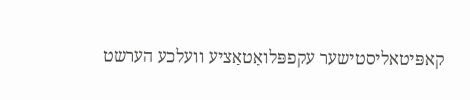קאפּיטאליסטישער עקפפּלואַטאַציע וועלכע הערשט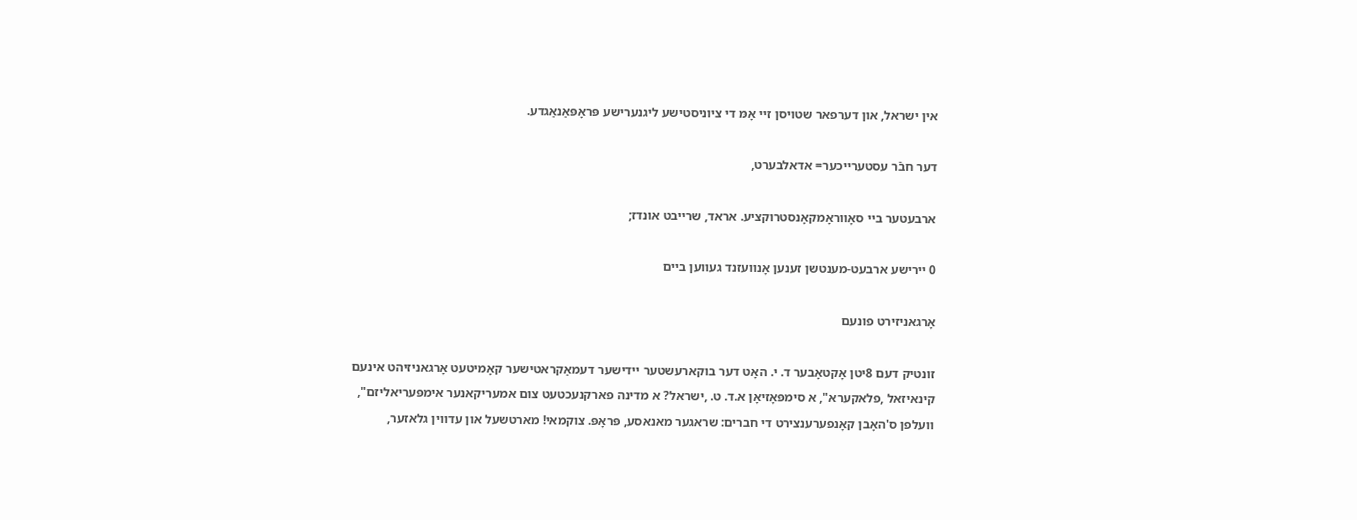אין ישראל, און דערפאר שטויסן זיי אָמּ די ציוניסטישע ליגנערישע פּראָפּאַנאַגדע.

דער חבֿר עסטערייכער= אדאלבערט,

ארבעטער ביי סאָווראָמקאָנסטרוקציע. אראד, שרייבט אונדז;

0 יירישע ארבעט-מענטשן זענען אָנוועזנד געווען ביים

אָרגאניזירט פונעם

זונטיק דעם 8יטן אָקטאָבער ד. י. האָט דער בוקארעשטער יידישער דעמאַקראטישער קאָמיטעט אָרגאניזיהט אינעם קינאיזאל ,פלאקערא", א סימפּאָזיאָן א.ד. ט. ,ישראל? א מדינה פארקנעכטעט צום אמעריקאנער אימפּעריאליזם", וועלפן ס'האָבן קאָנפערענצירט די חברים: שראגער מאנאסע, פּראָפּ. צוקמאי! מארטשעל און עדווין גלאזער,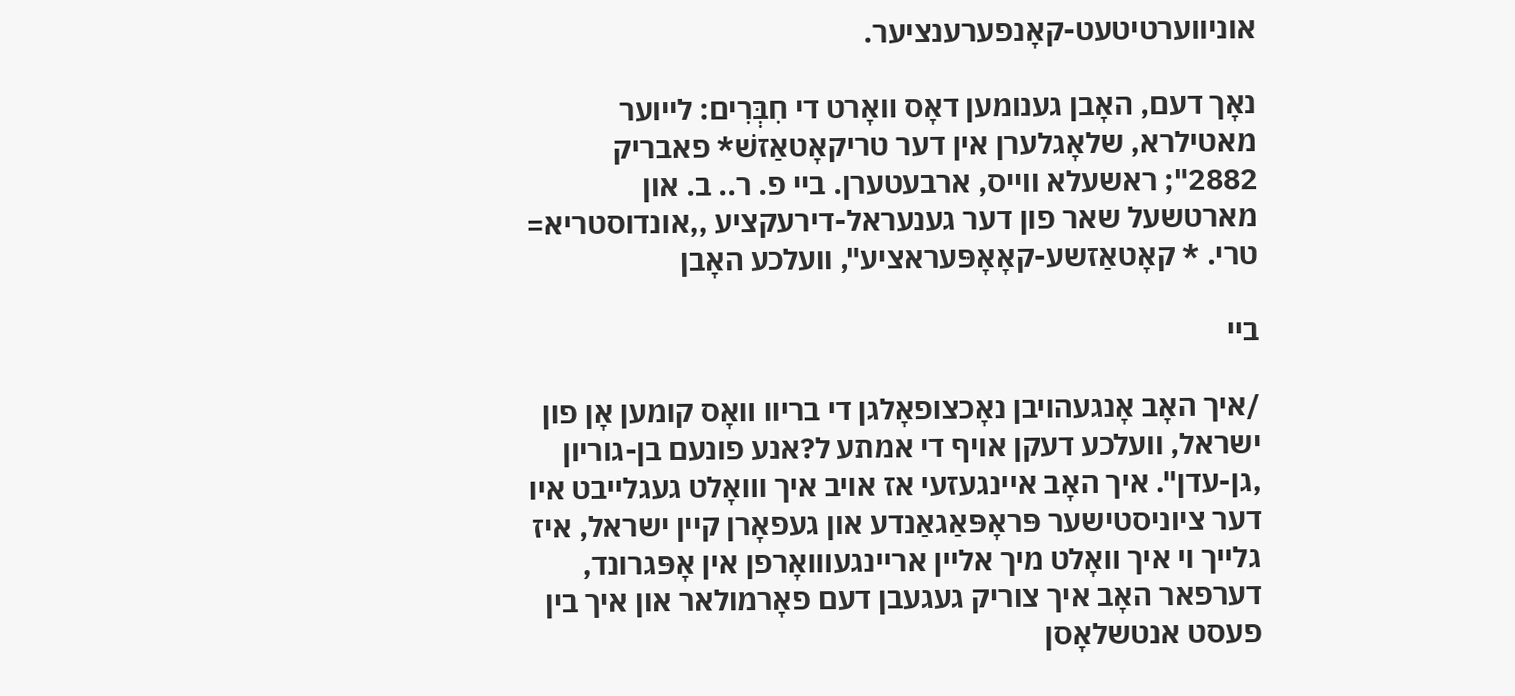אוניווערטיטעט-קאָנפערענציער.

נאָך דעם, האָבן גענומען דאָס װאָרט די חִבְּרִים: לייוער מאטילרא, שלאָגלערן אין דער טריקאָטאַזשׁ* פאבריק 2882"; ראשעלא ווייס, ארבעטערן. ביי פ. ר.. ב. און מארטשעל שאר פון דער גענעראל-דירעקציע ,,אונדוסטריא= טרי. * קאָטאַזשע-קאָאָפּעראציע", וועלכע האָבן

ביי

/איך האָב אָנגעהויבן נאָכצופאָלגן די בריוו װאָס קומען אָן פון ישראל, וועלכע דעקן אויף די אמתע ל?אנע פונעם בן-גוריון ,גן-עדן". איך האָב איינגעזעי אז אויב איך וװאָלט געגלייבט איו דער ציוניסטישער פּראָפּאַגאַנדע און געפאָרן קיין ישראל, איז גלייך וי איך װאָלט מיך אליין אריינגעװואָרפן אין אָפּגרונד, דערפאר האָב איך צוריק געגעבן דעם פאָרמולאר און איך בין פעסט אנטשלאָסן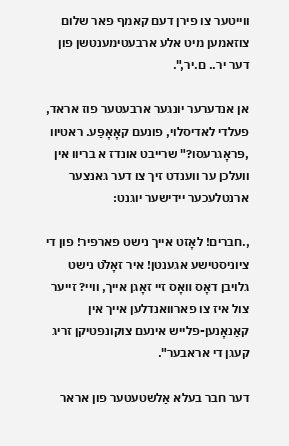ווייטער צו פירן דעם קאמף פאר שלום צוזאמען מיט אלע ארבעטימענטשן פון דער יר.. ם.יר,".

אן אנדערער יונגער ארבעטער פוז אראד, פעלדי לאדיסלוי, פונעם קאָאָפַּע. ראטיוו ,פּראָגרעסו?" שרייבט אונדז א בריוו אין וועלכן ער ווענדט זיך צו דער גאנצער ארנטלעכער יידישער יוגנט:

,.חברים! לאָזט אייך נישט פארפיר! פון די ציוניסטישע אגענטן! איר זאָלֿט נישט גלויבן דאָס װאָס זיי זאָגן אייך, וויי? זייער צול איז צו פארוואנדלען אייך אין קאַנאָנען-פלייש אינעם צוקונפטיקן זריג קעגן די אראבער".

דער חבר בעלא אַלשטעטער פון אראר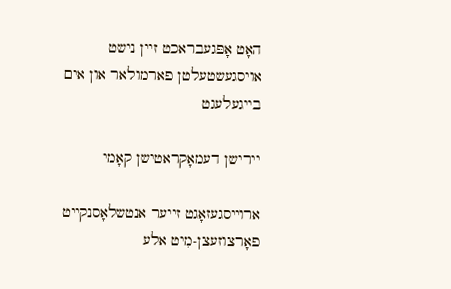האָט אָפּגעבראכט זיין נישט אויסגעשטעלטן פארמולאר און אים בייגעלעגט

יירישן דעמאָקראטישן קאָמי

ארױיסגעזאָגט זייער אנטשלאָסנקייט פאָרצוזעצן-מִיט אלע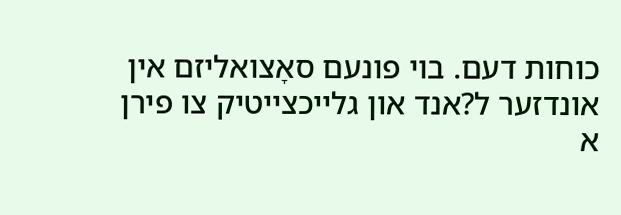כוחות דעם. בוי פונעם סאָצואליזם אין אונדזער ל?אנד און גלייכצייטיק צו פירן א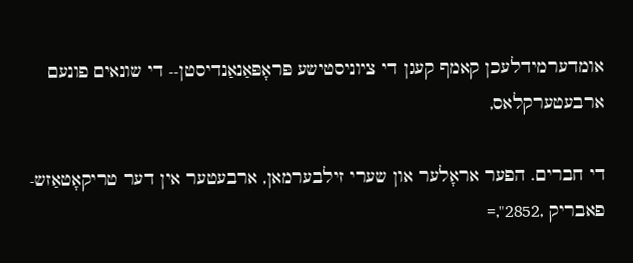אומדערמידלעכן קאמף קעגן די ציוניסטישע פּראָפּאַנאַנדיסטן-- די שונאים פונעם ארבעטערקלאס,

די חברים. הפער אראָלער און שערי זילבערמאן, ארבעטער אין דער טריקאָטאַזש-פאבריק ,2852",=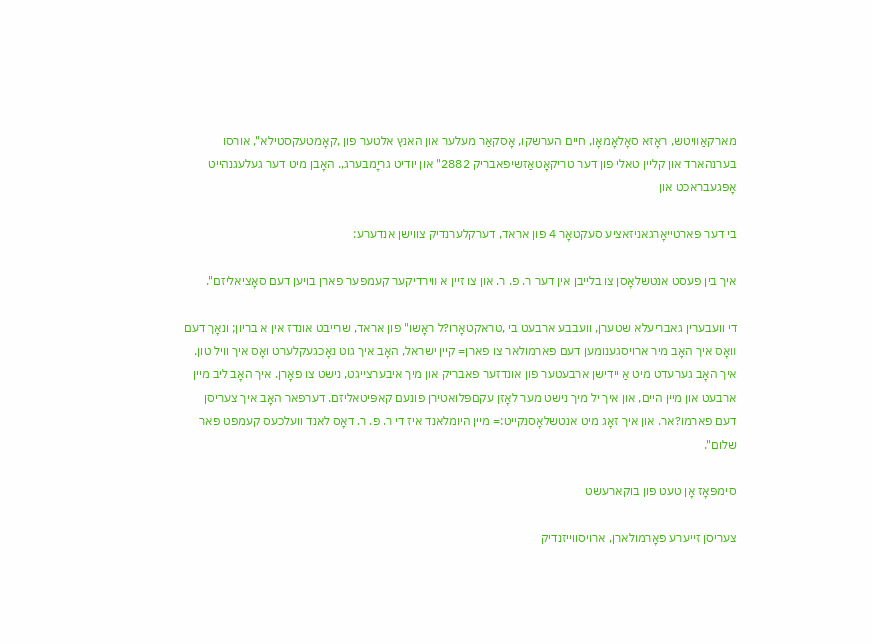מארקאַװיטש, ראָזא סאָלאָמאָו, חיים הערשקו, אָסקאַר מעלער און האנץ אלטער פון ,קאָמטעקסטילא", אורסו בערנהארד און קליין טאלי פון דער טריקאָטאַזשיפאבריק 2882" און יודיט גריָמבערג,. האָבן מיט דער געלעגנהייט אָפּגעבראכט און

בי דער פּארטייאָרגאניזאציע סעקטאָר 4 פון אראד, דערקלערנדיק צווישן אנדערע:

איך בין פעסט אנטשלאָסן צו בלייבן אין דער ר. פ. ר. און צו זיין א װירדיקער קעמפער פארן בויען דעם סאָציאליזם".

די וועבערין גאבריעלא שטערן, וועבבע ארבעט בי ,טראקטאָרו?ל ראָשו" פון אראד, שרייבט אונדז אין א בריון; ונאָך דעם װאָס איך האָב מיר ארויסגענומען דעם פארמולאר צו פארן= קיין ישראל, האָב איך גוט נאָכגעקלערט ואָס איך וויל טון. איך האָב גערעדט מיט אַ יידישן ארבעטער פון אונדזער פאבריק און מיך איבערצייגט, נישט צו פאָרן. איך האָב ליב מיין ארבעט און מיין היים, און איך יל מיך נישט מער לאָזן עקםפּלואטירן פונעם קאפּיטאליזם. דערפאר האָב איך צעריסן דעם פארמו?אר. און איך זאָג מיט אנטשלאָסנקייט:= מיין היומלאנד איז די ר. פ. ר. דאָס לאנד וועלכעס קעמפט פאר שלום".

סימפּאָז אָן טעט פון בוקארעשט

צעריסן זייערע פאָרמולארן, ארויסווייזנדיק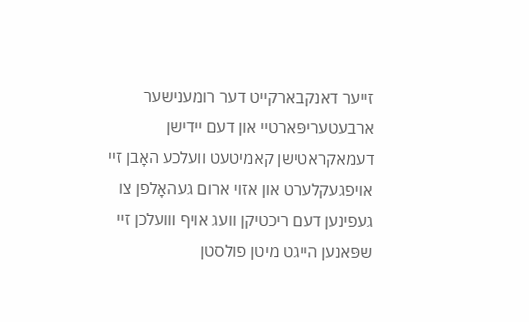זייער דאנקבארקייט דער רומענישער ארבעטעריפּארטיי און דעם יידישן דעמאקראטישן קאמיטעט וועלכע האָבן זיי אויפגעקלערט און אזוי ארום געהאָלפן צו געפינען דעם ריכטיקן וועג אויף װועלכן זיי שפּאנען הייגט מיטן פולסטן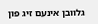גלוובן אינעם זיג פון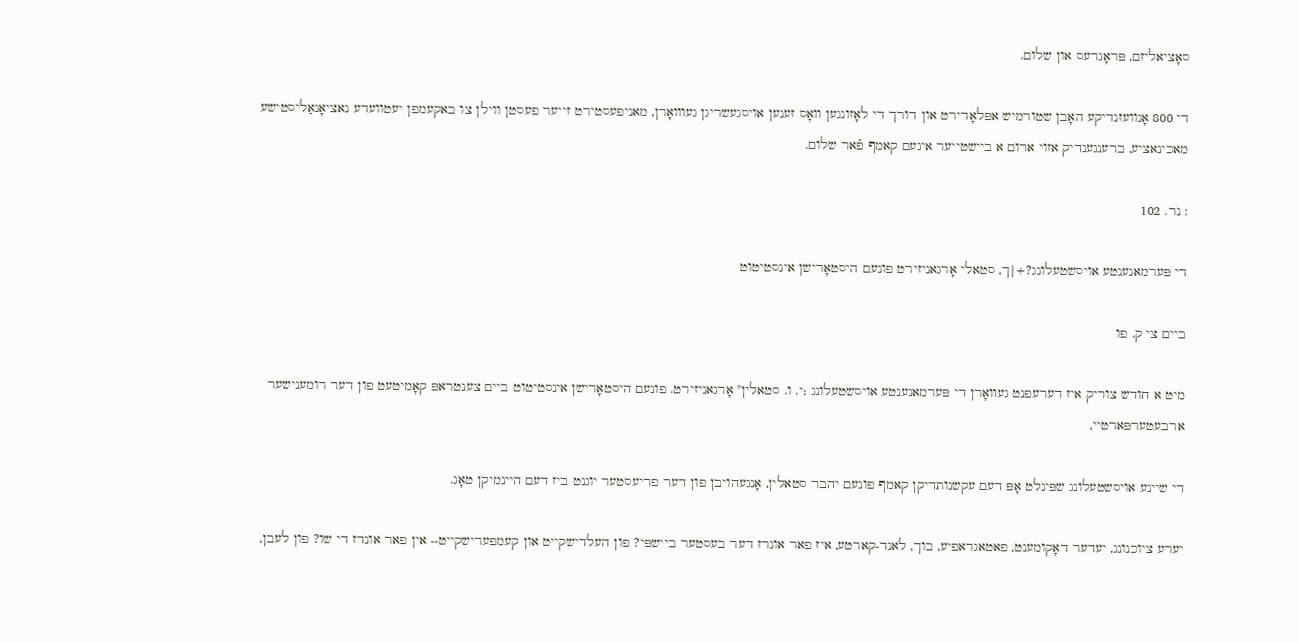סאָציאליזם, פּראָגרעס און שלום.

די 800 אָנוועזנדיקע האָבן שטורמיש אפּלאָדירט און דורך די לאָזונגען װאָס זענען אויסגעשריגן געװואָרן, מאניפעסטירט זייער פעסטן ווילן צו באקעמפן יעטוועדע נאציאָנאַליסטישע מאכינאציע, ברענגענדיק אזוי ארום א ביישטייער איגעם קאמף פֿאר שלום.

: נר. 102

די פּערמאנענטע אויסשטעלונג?+|ך, סטאלי אָרגאניזירט פונעם היסטאָרישן אינסטיטוט

ביים צי ק. פו

מיט א חודש צוריק איז דערעפנט געװאָרן די פּערמאנענטע אויסשטעלונג ;י. ו. סטאלין" אָרגאניזירט. פונעם היסטאָרישן אינסטיטוט ביים צענטראפּ קאָמיטעט פון דער רומענישער ארבעטערפּארטיי,

די שיינע אויסשטעלונג שפּינלט אָפּ דעם עקשנותדיקן קאמף פונעם יהבר סטאלין, אָנגעהויבן פון דער פריעסטער יוגנט ביז דעם היינמיקן טאָג.

יערע ציוכנונג, יעדער דאָקומענט, פאטאגראפיע, בוך, לאנד-קארטע, איז פאר אונרז דער בעסטער ביישפּי? פון העלדישקייט און קעמפערישקייט-- אין פאר אונדז די שו? פון לעבן,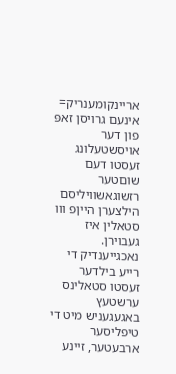אריינקומענריק= אינעם גרויסן זאפּ פון דער אויסשטעלונג זעסטו דעם שוםטער רזשוגאשוויליסם הילצערן הייןפ ווו סטאלין איז געבוירן. נאכגייענדיק די רייע בילדער זעסטו סטאלינס ערשטעץ באגעגעניש מיט די טיפליסער ארבעטער, זיינע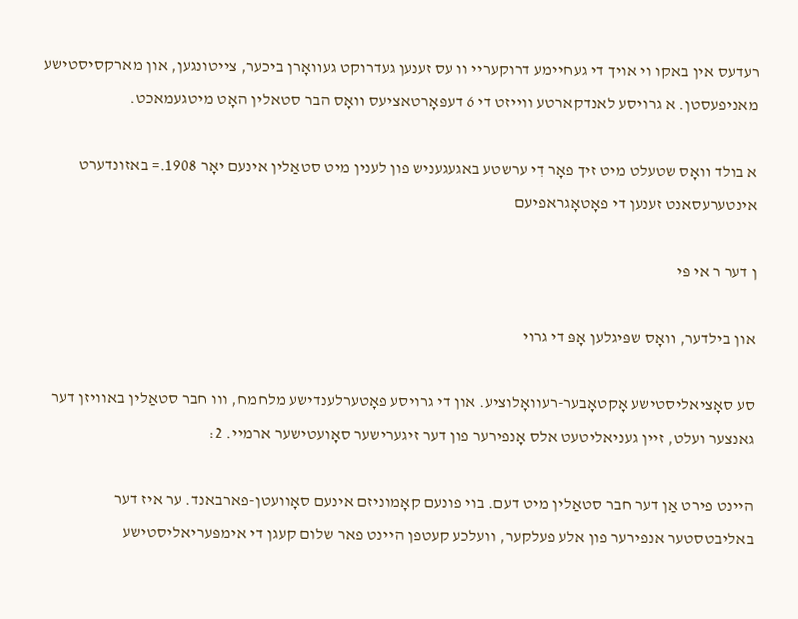רעדעס אין באקו וי אויך די געחיימע דרוקעריי וו עס זענען געדרוקט געװאָרן ביכער, צייטונגען, און מארקסיסטישע מאניפעסטן. א גרויסע לאנדקארטע ווייזט די 6 דעפּאָרטאציעס װאָס הבר סטאלין האָט מיטגעמאכט.

א בולד װאָס שטעלט מיט זיך פאָר דִי ערשטע באגעגעניש פון לענין מיט סטאַלין אינעם יאָר 1908.= באזונדערט אינטערעסאנט זענען די פאָטאָגראפיעם

ן דער ר אי פּי

און בילדער, װאָס שפּיגלען אָפּ די גרוי

סע סאָציאליסטישע אָקטאָבער-רעוואָלוציע. און די גרויסע פאָטערלענדישע מלחמח, ווו חבר סטאַלין באוויזן דער גאנצער ועלט, זיין געניאליטעט אלס אָנפירער פון דער זיגערישער סאָועטישער ארמיי. 2:

היינט פירט אַן דער חבר סטאַלין מיט דעם. בוי פונעם קאָמוניזם אינעם סאָוועטן-פארבאנד. ער איז דער באליבטסטער אנפירער פון אלע פעלקער, וועלכע קעטפן היינט פאר שלום קעגן די אימפּעריאליסטישע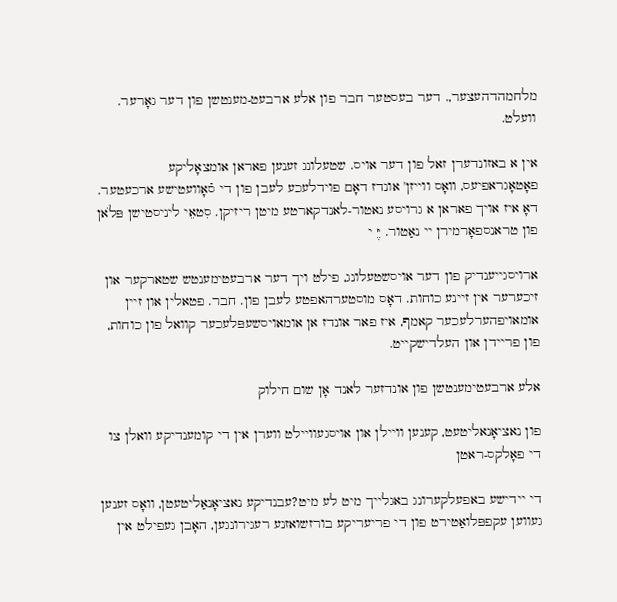מלחמהדהעצער,. דער בעסטער חבר פון אלע ארבעט-מענטשן פון דער גאָרער. וועלט.

אין א באזונדערן זאל פון דער אויס. שטעלונג זענען פאראן אומצאָליקע פאָטאָגראפיעס, װאָס ווייזן' אונדז דאָם פוידלעכע לעבן פון די סֿאָוועטישע ארכעטער. דאָ איז אויך פאראן א גרויסע נאטור-לאנדקארטע מיטן ריזיקן. סִטאֵי ליניסטישן פּלֹאן פון טראנספאָרמירן יי נאַטור. יֶּ י

ארויסגייענדיק פון דער אויסשטעלונג, פילט ויך דער ארבעטימענטש שטארקער און זיכערער אין זיינע כוחות. דאָס מוסטערהאפטע לעבן פון. חבר. פטאלין און זיין אומאויפהערלעכער קאמף, איז פאר אונדז אן אומאויסשעפּלעכער קוואל פון כוחות, פון פריידן און העלדישקייט.

אלע ארבעטימענטשן פון אונדזער לאנד אָן שום חילוק

פון נאציאָנאליטעט, קענען וויילן און אויסגעוויילט ווערן אין די קומענדיקע וואלן צו די פאָלקס-ראטן

די יידישע באפעלקערונג באגלייך מיט לע מיט?עבנדיקע נאציאָנאַליטעטן, וואָס זענען געווען עקפפּלואַטירט פון די פריעריקע בורזשואזנע רעגירונגען, האָבן געפילט אין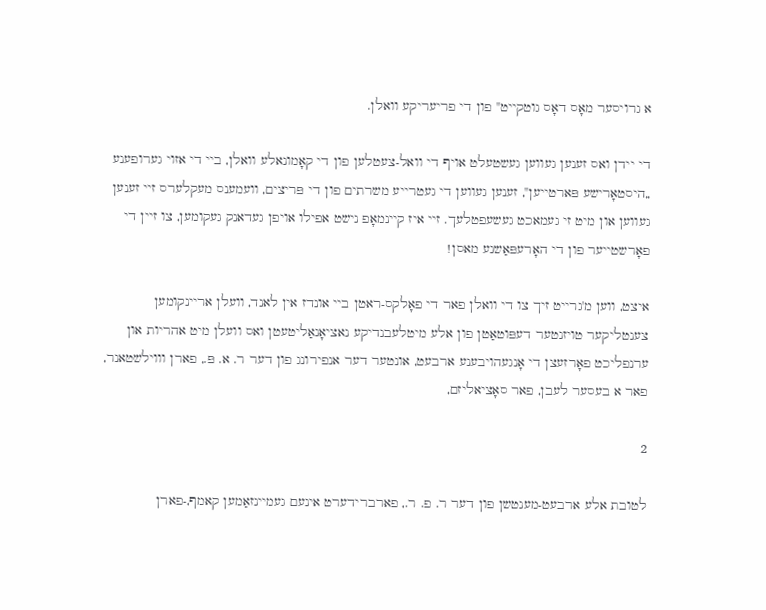א גרויסער מאָס דאָס גוטקייט" פון די פריעריקע וואלן.

די יידן ואס זענען געווען געשטעלט אויף די וואל-צעטלען פון די קאָמונאלע וואלן, ביי די אזוי גערופענע ,,היסטאָרישע פּארטייען", זענען געווען די געטרייע משרתים פון די פּריצים, וועמענס מעקלערס זיי זענען געווען און מיט זי געמאכט געשעפטלעך. זיי איז קיינמאָפ נישט אפילו אויפן געדאנק געקומען, צו זיין די פאָרשטייער פון די האָרעפּאַשנע מאסן!

איצט, ווען מ'גרייט זיך צו די וואלן פאר די פאָלקס-ראטן ביי אונדז אין לאנד, וועלן אריינקומען צענטליקער טויזנטער דעפּוטאַטן פון אלע מיטלעבנדיקע נאציאָנאַליטעטן ואס וועלן מיט אהריות און ערנפליכט פאָרזעצן די אָנגעהויבענע ארבעט, אונטער דער אנפירונג פון דער ר. א. פּ., פארן וווילשטאנר, פאר א בעסער לעבן, פאר סאָציאליזם,

2

לטובת אלע ארבעט-מענטשן פון דער ר. פ. ר., פארברידערט אינעם געמיינזאַמען קאמף,-פארן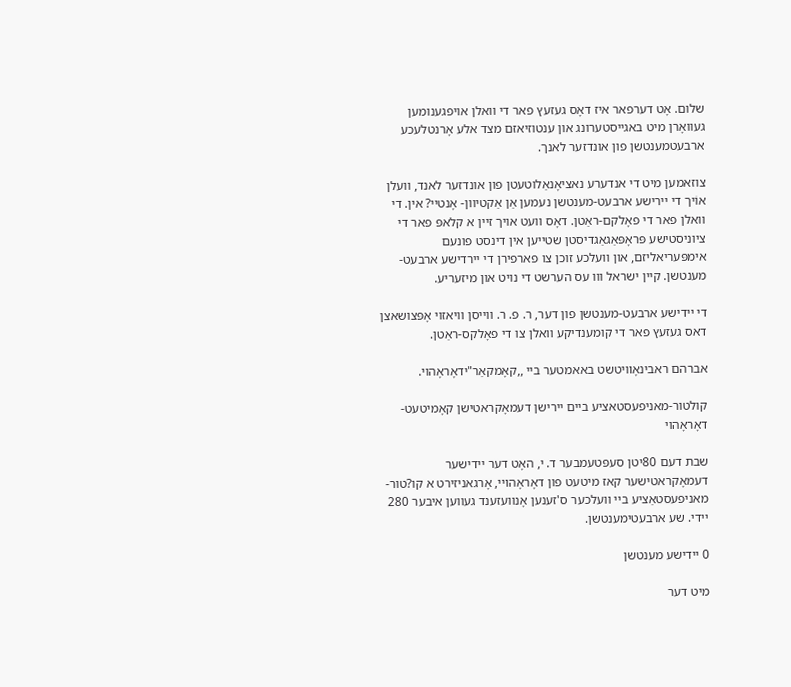שלום. אָט דערפאר איז דאָס געזעץ פאר די וואלן אויפגענומען געוואָרן מיט באגייסטערונג און ענטוזיאזם מצד אלע אָרנטלעכע ארבעטמענטשן פון אונדזער לאנך.

צוזאמען מיט די אנדערע נאציאָנאַלוטעטן פון אונדזער לאנד, וועלן אוֹיך די יירישע ארבעט-מענטשן נעמען אַן אַקטיוון- אָנטיי? אין. די וואלן פאר די פאָלקם-ראַטן. דאָס וועט אויך זיין א קלאפּ פאר די ציוניסטישע פּראָפּאַגאַגדיסטן שטייען אין דינסט פונעם אימפּעריאליזם, און וועלכע זוכן צו פארפירן די יירדישע ארבעט-מענטשן. קיין ישראל ווו עס הערשט די נויט און מיזעריע.

די יידישע ארבעט-מענטשן פון דער, ר. פ. ר. ווייסן וויאזוי אָפּצושאצן דאס געזעץ פאר די קומענדיקע וואלן צו די פאָלקס-ראַטן.

אברהם ראבינאָװיטשט באאמטער ביי ,,קאָמקאַר"ידאָראָהוי.

קולטור-מאניפעסטאציע ביים יירישן דעמאָקראטישן קאָמיטעט-דאָראָהוי

שבת דעם 80יטן סעפּטעמבער ד. י, האָט דער יידישער דעמאָקראטישער קאז מיטעט פון דאָראָהױי, אָרגאניזירט א קו?טור-מאניפעסטאַציע ביי וועלכער ס'זענען אָנוועזענד געווען איבער 280 יידי. שע ארבעטימענטשן.

0 יידישע מענטשן

מיט דער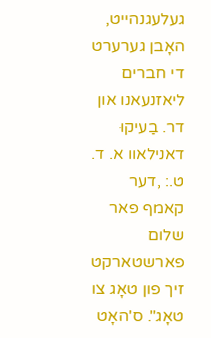געלעגנהייט, האָבן גערערט די חברים ליאזנעאנו און דר. בַעיקוּ דאנילאוו א. ד. ט.: ,דער קאמף פאר שלום פארשטארקט זיך פון טאָג צו טאָג". ס'האָט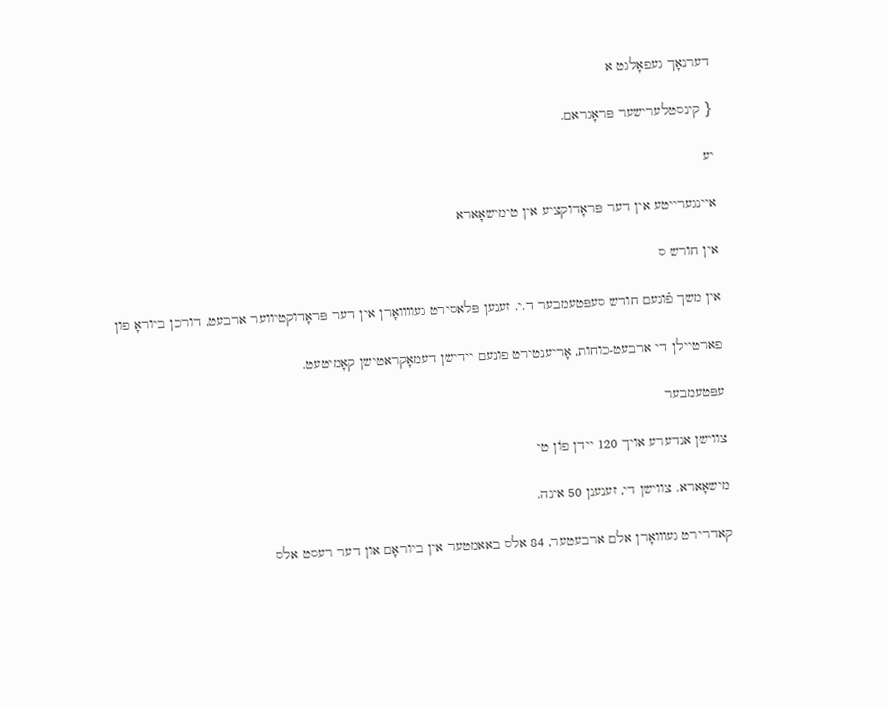דערנאָך געפאָלגט א

{ קינסטלערישער פּראָגראם.

יע

איינגערייטע אין דער פּראָדוקציע אין טימישאָארא

אין חורש ס

אין משך פֿונעם חודש סעפּטעמבער ד.י. זענען פּלאסירט געוװואָרן אין דער פּראָדוקטיווער ארבעט, דורכן ביוראָ פון

פארטיילן די ארבעט-כוחות, אָריענטירט פונעם יידישן דעמאָקראטישן קאָמיטעט.

עפּטעמבער

צווישן אנדערע אויך 120 יידן פוֹן טי

מישאָארא. צווישן די, זענענן 50 אינה.

קאדרירט געװואָרן אלם ארבעטער, 84 אלס באאמטער אין ביוראָם און דער רעסט אלס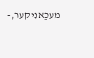מעכַאנִיקער,-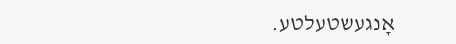אָנגעשטעלטע.